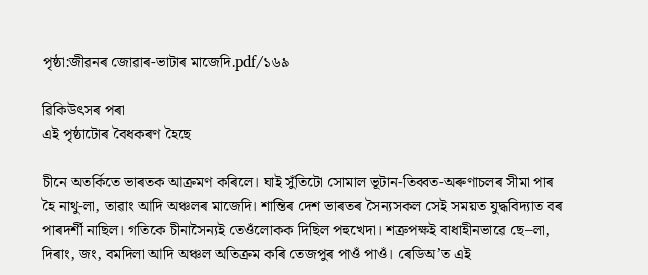পৃষ্ঠা:জীৱনৰ জোৱাৰ-ভাটাৰ মাজেদি.pdf/১৬৯

ৱিকিউৎসৰ পৰা
এই পৃষ্ঠাটোৰ বৈধকৰণ হৈছে

চীনে অতৰ্কিতে ভাৰতক আক্ৰমণ কৰিলে। ঘাই সুঁতিটো সোমাল ভূটান-তিব্বত-অৰুণাচলৰ সীমা পাৰ হৈ নাথু-লা, তাৱাং আদি অঞ্চলৰ মাজেদি। শান্তিৰ দেশ ভাৰতৰ সৈন্যসকল সেই সময়ত যুদ্ধবিদ্যাত বৰ পাৰদৰ্শী নাছিল। গতিকে চীনাসৈন্যই তেওঁলোকক দিছিল পহুখেদা। শত্ৰুপক্ষই বাধাহীনভাৱে ছে–লা, দিৰাং, জং, বমদিলা আদি অঞ্চল অতিক্ৰম কৰি তেজপুৰ পাওঁ পাওঁ। ৰেডিঅ’ত এই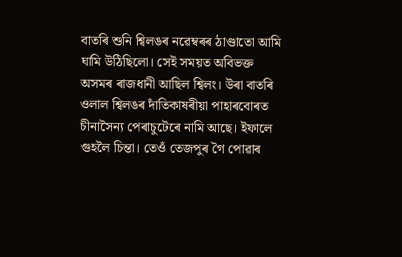বাতৰি শুনি শ্বিলঙৰ নৱেম্বৰৰ ঠাণ্ডাতো আমি ঘামি উঠিছিলো। সেই সময়ত অবিভক্ত অসমৰ ৰাজধানী আছিল শ্বিলং। উৰা বাতৰি ওলাল শ্বিলঙৰ দাঁতিকাষৰীয়া পাহাৰবোৰত চীনাসৈন্য পেৰাচুটেৰে নামি আছে। ইফালে গুহলৈ চিন্তা। তেওঁ তেজপুৰ গৈ পোৱাৰ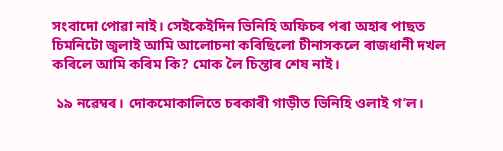সংবাদো পোৱা নাই। সেইকেইদিন ভিনিহি অফিচৰ পৰা অহাৰ পাছত চিমনিটো জ্বলাই আমি আলোচনা কৰিছিলো চীনাসকলে ৰাজধানী দখল কৰিলে আমি কৰিম কি? মোক লৈ চিন্তাৰ শেষ নাই।

 ১৯ নৱেম্বৰ। দোকমোকালিতে চৰকাৰী গাড়ীত ভিনিহি ওলাই গ’ল।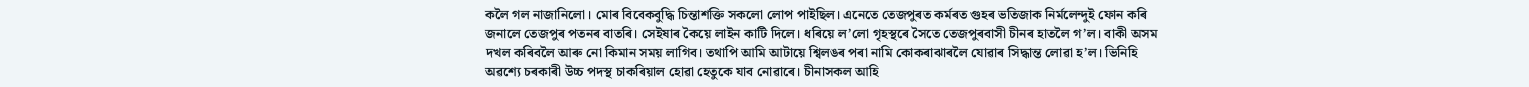কলৈ গল নাজানিলো। মোৰ বিবেকবুদ্ধি চিন্তাশক্তি সকলো লোপ পাইছিল। এনেতে তেজপুৰত কৰ্মৰত গুহৰ ভতিজাক নিৰ্মলেন্দুই ফোন কৰি জনালে তেজপুৰ পতনৰ বাতৰি। সেইষাৰ কৈয়ে লাইন কাটি দিলে। ধৰিয়ে ল’লো গৃহস্থৰে সৈতে তেজপুৰবাসী চীনৰ হাতলৈ গ’ল। বাকী অসম দখল কৰিবলৈ আৰু নো কিমান সময় লাগিব। তথাপি আমি আটায়ে শ্বিলঙৰ পৰা নামি কোকৰাঝাৰলৈ যোৱাৰ সিদ্ধান্ত লোৱা হ’ল। ভিনিহি অৱশ্যে চৰকাৰী উচ্চ পদস্থ চাকৰিয়াল হোৱা হেতুকে যাব নোৱাৰে। চীনাসকল আহি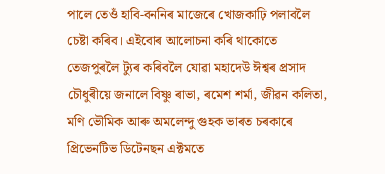পালে তেওঁ হাবি-বননিৰ মাজেৰে খোজকাঢ়ি পলাবলৈ চেষ্টা কৰিব। এইবোৰ আলোচনা কৰি থাকোতে তেজপুৰলৈ ট্যুৰ কৰিবলৈ যোৱা মহাদেউ ঈশ্বৰ প্ৰসাদ চৌধুৰীয়ে জনালে বিষ্ণু ৰাভা, ৰমেশ শৰ্মা, জীৱন কলিতা, মণি ভৌমিক আৰু অমলেন্দু গুহক ভাৰত চৰকাৰে প্ৰিভেনটিভ ডিটেনছন এক্টমতে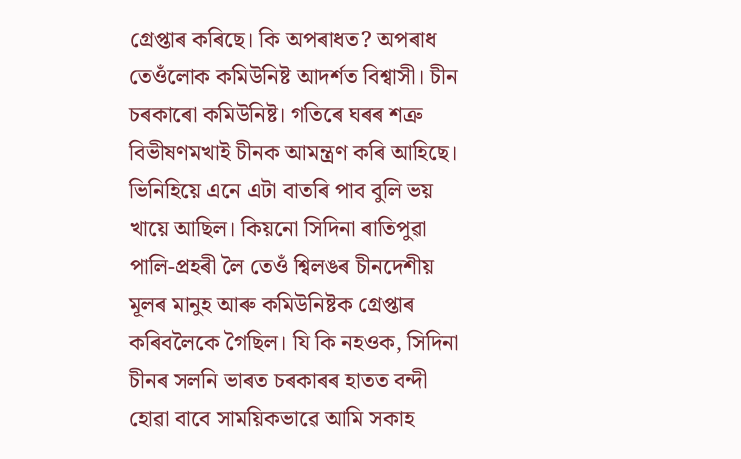গ্ৰেপ্তাৰ কৰিছে। কি অপৰাধত? অপৰাধ তেওঁলোক কমিউনিষ্ট আদৰ্শত বিশ্বাসী। চীন চৰকাৰো কমিউনিষ্ট। গতিৰে ঘৰৰ শত্ৰু বিভীষণমখাই চীনক আমন্ত্ৰণ কৰি আহিছে। ভিনিহিয়ে এনে এটা বাতৰি পাব বুলি ভয় খায়ে আছিল। কিয়নো সিদিনা ৰাতিপুৱা পালি-প্ৰহৰী লৈ তেওঁ শ্বিলঙৰ চীনদেশীয় মূলৰ মানুহ আৰু কমিউনিষ্টক গ্ৰেপ্তাৰ কৰিবলৈকে গৈছিল। যি কি নহওক, সিদিনা চীনৰ সলনি ভাৰত চৰকাৰৰ হাতত বন্দী হোৱা বাবে সাময়িকভাৱে আমি সকাহ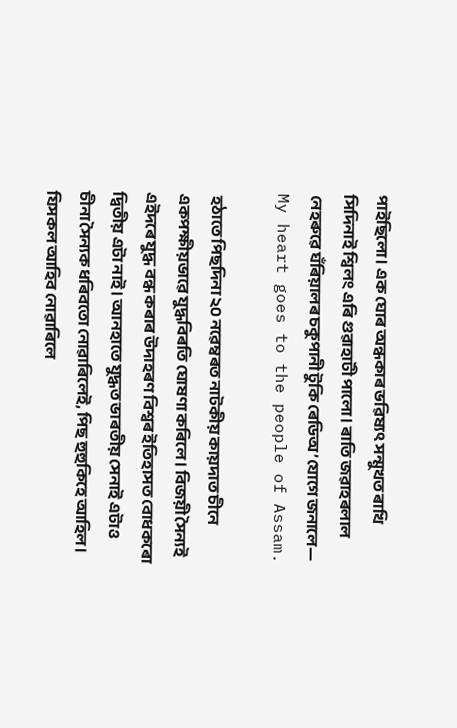পাইছিলো। এক ঘোৰ অন্ধকাৰ ভৱিষ্যৎ সন্মুখত ৰাখি সিদিনাই শ্বিলং এৰি গুৱাহাটী পালো। ৰাতি জৱাহৰলাল নেহৰুৱে ঘঁৰিয়ালৰ চকুপানী টুকি ৰেডিঅ’যোগে জনালে— My heart goes to the people of Assam.

 হঠাতে পিছদিনা ২০ নৱেম্বৰত নাটকীয় কায়দাত চীনে একপক্ষীয়ভাৱে যুদ্ধবিৰতি ঘোষণা কৰিলে। বিজয়ী সৈন্যই এইদৰে যুদ্ধ বন্ধ কৰাৰ উদাহৰণ বিশ্বৰ ইতিহাসত বোধকৰো দ্বিতীয় এটা নাই। আনহাতে যুদ্ধত ভাৰতীয় সেনাই এটাও চীনা সৈন্যক ধৰিবতো নোৱাৰিলেই, পিছ হুহুকিহে আহিল। যিসকল আহিব নোৱাৰিলে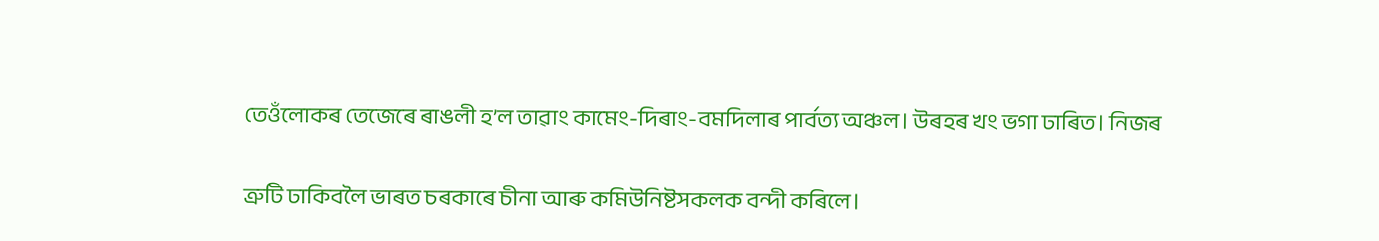তেওঁলোকৰ তেজেৰে ৰাঙলী হ’ল তাৱাং কামেং-দিৰাং-বমদিলাৰ পাৰ্বত্য অঞ্চল। উৰহৰ খং ভগা ঢাৰিত। নিজৰ

ত্ৰুটি ঢাকিবলৈ ভাৰত চৰকাৰে চীনা আৰু কমিউনিষ্টসকলক বন্দী কৰিলে।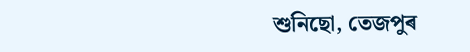শুনিছো, তেজপুৰ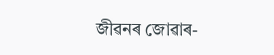জীৱনৰ জোৱাৰ-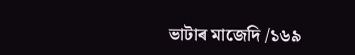ভাটাৰ মাজেদি /১৬৯